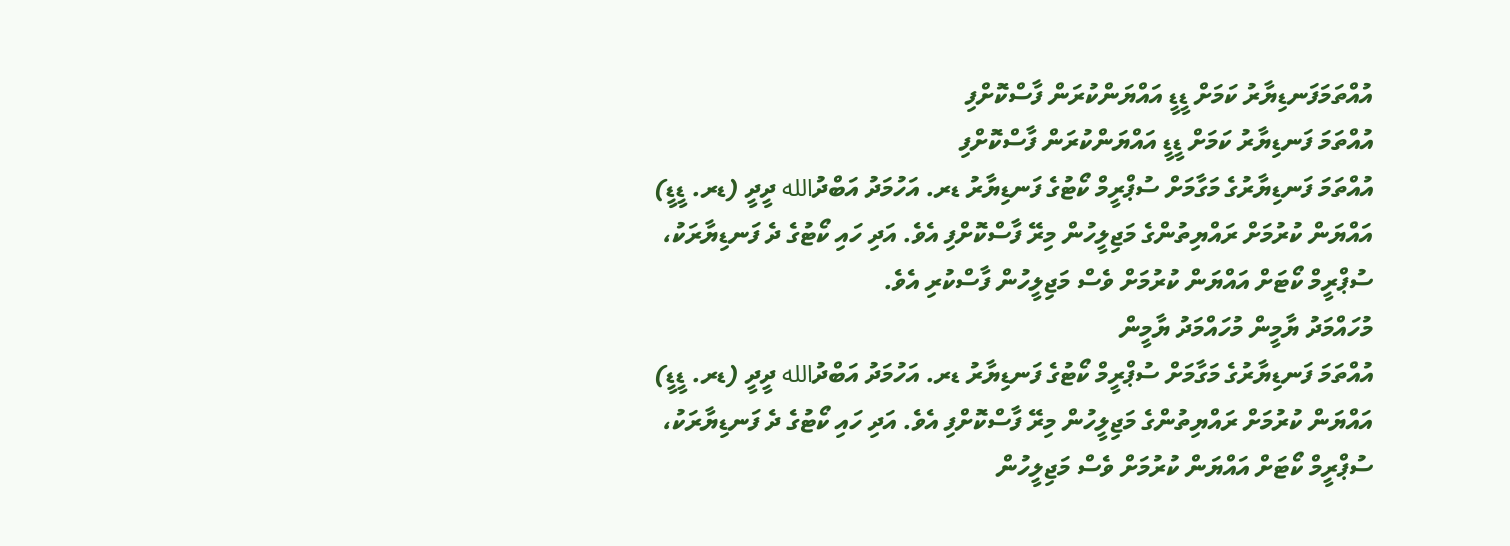އުއްތަމަފަނޑިޔާރު ކަމަށް ޑީޑީ އައްޔަންކުރަން ފާސްކޮށްފި
އުއްތަމަ ފަނޑިޔާރު ކަމަށް ޑީޑީ އައްޔަންކުރަން ފާސްކޮށްފި
އުއްތަމަ ފަނޑިޔާރުގެ މަގާމަށް ސުޕްރީމް ކޯޓުގެ ފަނޑިޔާރު ޑރ. އަހުމަދު އަބްދުالله ދީދީ (ޑރ. ޑީޑީ) އައްޔަން ކުރުމަށް ރައްޔިތުންގެ މަޖިލީހުން މިރޭ ފާސްކޮށްފި އެވެ. އަދި ހައި ކޯޓުގެ ދެ ފަނޑިޔާރަކު، ސުޕްރީމް ކޯޓަށް އައްޔަން ކުރުމަށް ވެސް މަޖިލީހުން ފާސްކުރި އެވެ.
މުހައްމަދު ޔާމީން މުހައްމަދު ޔާމީން
އުއްތަމަ ފަނޑިޔާރުގެ މަގާމަށް ސުޕްރީމް ކޯޓުގެ ފަނޑިޔާރު ޑރ. އަހުމަދު އަބްދުالله ދީދީ (ޑރ. ޑީޑީ) އައްޔަން ކުރުމަށް ރައްޔިތުންގެ މަޖިލީހުން މިރޭ ފާސްކޮށްފި އެވެ. އަދި ހައި ކޯޓުގެ ދެ ފަނޑިޔާރަކު، ސުޕްރީމް ކޯޓަށް އައްޔަން ކުރުމަށް ވެސް މަޖިލީހުން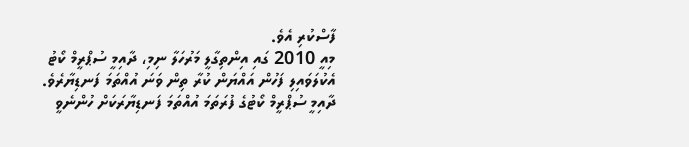ފާސްކުރި އެވެ.
މިއީ 2010 ގައި އިންތިގާލީ މަރުހަލާ ނިމި، ދާއިމީ ސުޕްރީމް ކޯޓު އެކުލަވައިލި ފަހުން އައްޔަން ކުރާ ތިން ވަނަ އުއްތަމަ ފަނޑިޔާރެވެ. ދާއިމީ ސުޕްރީމް ކޯޓުގެ ފުރަތަމަ އުއްތަމަ ފަނޑިޔާރަކަށް ހުންނެވީ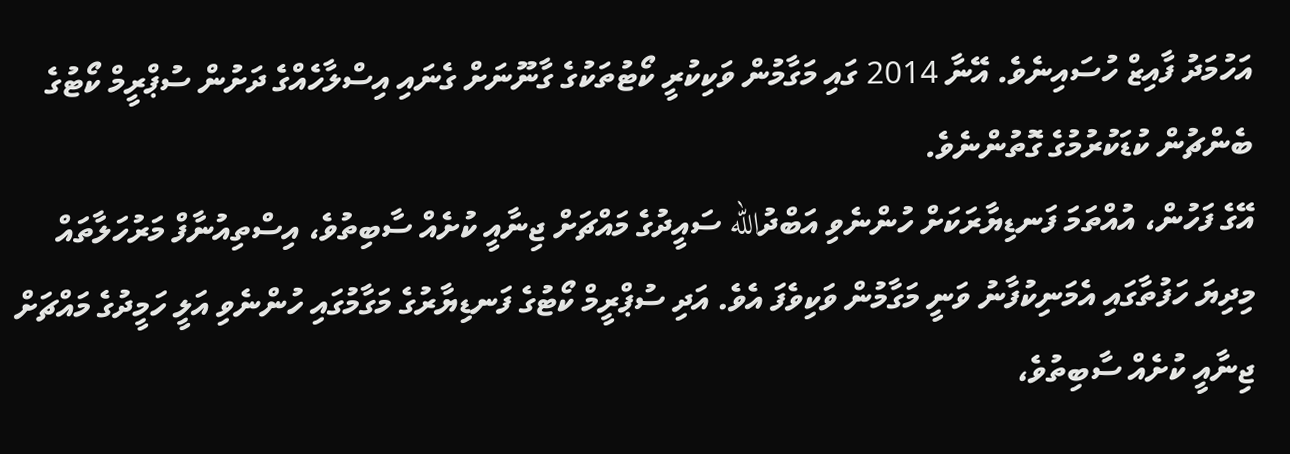އަހުމަދު ފާއިޒް ހުސައިނެވެ. އޭނާ 2014 ގައި މަގާމުން ވަކިކުރީ ކޯޓުތަކުގެ ގާނޫނަށް ގެނައި އިސްލާހެއްގެ ދަށުން ސުޕްރީމް ކޯޓުގެ ބެންޗުން ކުޑަކުރުމުގެ ގޮތުންނެވެ.
އޭގެ ފަހުން، އުއްތަމަ ފަނޑިޔާރަކަށް ހުންނެވި އަބްދުالله ސައީދުގެ މައްޗަށް ޖިނާއީ ކުށެއް ސާބިތުވެ، އިސްތިއުނާފް މަރުހަލާތައް މިދިޔަ ހަފުތާގައި އެމަނިކުފާނު ވަނީ މަގާމުން ވަކިވެފަ އެވެ. އަދި ސުޕްރީމް ކޯޓުގެ ފަނޑިޔާރުގެ މަގާމުގައި ހުންނެވި އަލީ ހަމީދުގެ މައްޗަށް ޖިނާއީ ކުށެއް ސާބިތުވެ،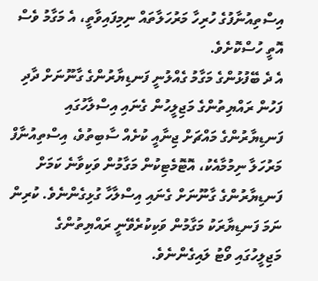އިސްތިއުނާފުގެ ހުރިހާ މަރުހަލާތައް ނިމިފައިވާތީ، އެ މަގާމު ވެސް އޮތީ ހުސްކޮށެވެ.
އެ ދެ ބޭފުޅުންގެ މަގާމު ގެއްލުނީ ފަނޑިޔާރުންގެ ގާނޫނަށް ދާދި ފަހުން ރައްޔިތުންގެ މަޖިލީހުން ގެނައި އިސްލާހުގައި ފަނޑިޔާރުންގެ މައްޗަށް ޖިނާއީ ކުށެއް ސާބިތުވެ، އިސްތިއުނާފް މަރުހަލާ ނިމުމާއެކު، އޮޓޮމެޓިކުން މަގާމުން ވަކިވާނެ ކަމަށް ފަނޑިޔާރުންގެ ގާނޫނަށް ގެނައި އިސްލާހާ ގުޅިގެންނެވެ. ކުރިން ނަމަ ފަނޑިޔާރަކު މަގާމުން ވަކިކުރެވޭނީ ރައްޔިތުންގެ މަޖިލީހުގައި ވޯޓު ލައިގެންނެވެ.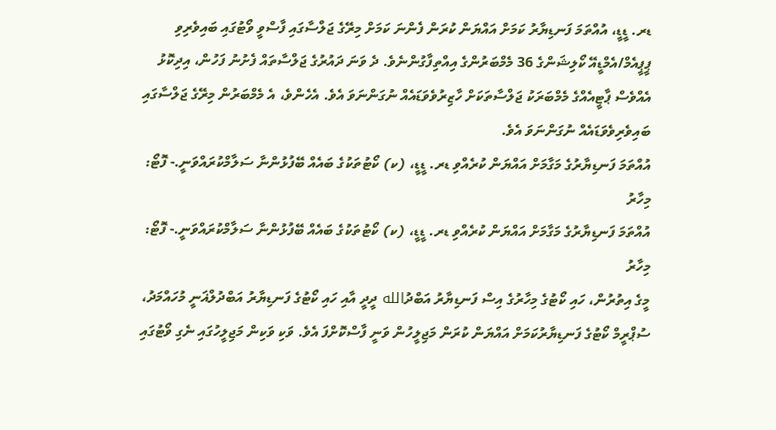ޑރ. ޑީޑީ، އުއްތަމަ ފަނޑިޔާރު ކަމަށް އައްޔަން ކުރަން ފެންނަ ކަމަށް މިރޭގެ ޖަލްސާގައި ފާސްވީ ވޯޓުގައި ބައިވެރިވި ޕީޕީއެމް/އެމްޑީއޭ ކޯލިޝަންގެ 36 މެމްބަރުންގެ އިއްތިފާގުންނެވެ. ދެ ވަނަ ދައުރުގެ ޖަލްސާތައް ފެށުނު ފަހުން، އިދިކޮޅު އެއްވެސް ޕާޓީއެއްގެ މެމްބަރަކު ޖަލްސާތަކަށް ހާޒިރުވެވަޑައެއް ނުގަންނަވަ އެވެ. އެހެންވެ، އެ މެމްބަރުން މިރޭގެ ޖަލްސާގައި ބައިވެރިވެވަޑައެއް ނުގަންނަވަ އެވެ.
އުއްތަމަ ފަނޑިޔާރުގެ މަގާމަށް އައްޔަން ކުރެއްވި ޑރ. ޑީޑީ، (ކ) ކޯޓުތަކުގެ ބައެއް ބޭފުޅުންނާ ސަލާމްކުރައްވަނީ.- ފޮޓޯ: މިހާރު
އުއްތަމަ ފަނޑިޔާރުގެ މަގާމަށް އައްޔަން ކުރެއްވި ޑރ. ޑީޑީ، (ކ) ކޯޓުތަކުގެ ބައެއް ބޭފުޅުންނާ ސަލާމްކުރައްވަނީ.- ފޮޓޯ: މިހާރު
މީގެ އިތުރުން، ހައި ކޯޓުގެ މިހާރުގެ އިސް ފަނޑިޔާރު އަބްދުالله ދީދީ އާއި ހައި ކޯޓުގެ ފަނޑިޔާރު އަބްދުލްޣަނީ މުހައްމަދު، ސުޕްރީމް ކޯޓުގެ ފަނޑިޔާރުކަމަށް އައްޔަން ކުރަން މަޖިލީހުން ވަނީ ފާސްކޮށްފަ އެވެ. ވަކި ވަކިން މަޖިލީހުގައި ނެގި ވޯޓުގައި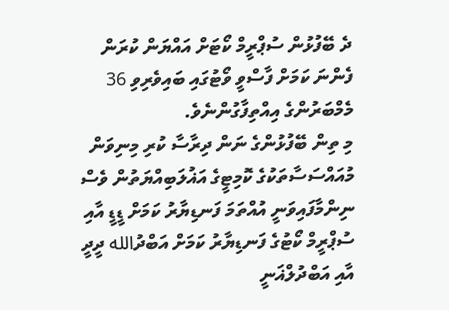ދެ ބޭފުޅުން ސުޕްރީމް ކޯޓަށް އައްޔަން ކުރަން ފެންނަ ކަމަށް ފާސްވީ ވޯޓުގައި ބައިވެރިވި 36 މެމްބަރުންގެ އިއްތިފާގުންނެވެ.
މި ތިން ބޭފުޅުންގެ ނަން ދިރާސާ ކުރި މިނިވަން މުއައްސަސާތަކުގެ ކޮމިޓީގެ އަޣުލަބިއްޔަތުން ވެސް ނިންމާފައިވަނީ އުއްތަމަ ފަނޑިޔާރު ކަމަށް ޑީޑީ އާއި ސުޕްރީމް ކޯޓުގެ ފަނޑިޔާރު ކަމަށް އަބްދުالله ދީދީ އާއި އަބްދުލްޣަނީ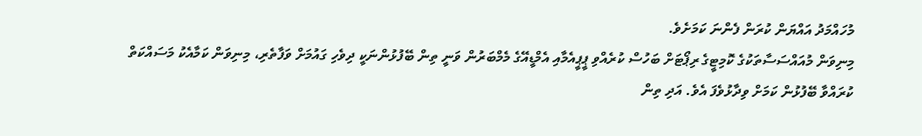މުހައްމަދު އައްޔަން ކުރަން ފެންނަ ކަމަށެވެ.
މިނިވަން މުއައްސަސާތަކުގެ ކޮމިޓީގެ ރިޕޯޓަށް ބަހުސް ކުރެއްވި ޕީޕީއެމާއި އެމްޑީއޭގެ މެމްބަރުން ވަނީ ތިން ބޭފުޅުންނަކީ ދިވެހި ގައުމަށް ވަފާތެރި، މިނިވަން ކަމާއެކު މަސައްކަތް ކުރައްވާ ބޭފުޅުން ކަމަށް ވިދާޅުވެފަ އެވެ. އަދި ތިން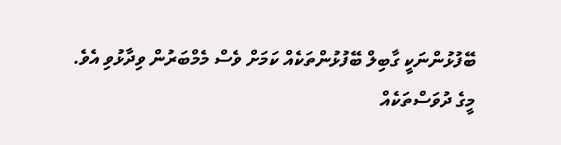ބޭފުޅުންނަކީ ގާބިލް ބޭފުޅުންތަކެއް ކަމަށް ވެސް މެމްބަރުން ވިދާޅުވި އެވެ.
މީގެ ދުވަސްތަކެއް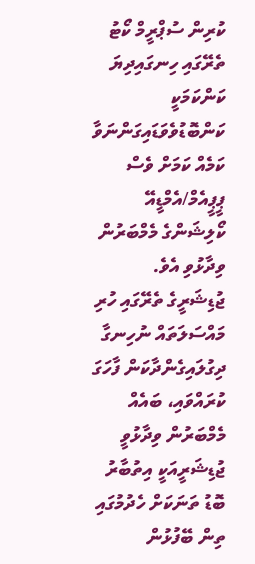ކުރިން ސުޕްރީމް ކޯޓު ތެރޭގައި ހިނގައިދިޔަ ކަންކަމަކީ ކަންބޮޑުވެވަޑައިގަންނަވާ ކަމެއް ކަމަށް ވެސް ޕީޕީއެމް/އެމްޑީއޭ ކޯލިޝަންގެ މެމްބަރުން ވިދާޅުވި އެވެ. ޖުޑިޝަރީގެ ތެރޭގައި ހުރި މައްސަލަތައް ނުހިނގާ ދިގުލައިގެންދާކަން ފާހަގަ ކުރައްވައި، ބައެއް މެމްބަރުން ވިދާޅުވީ ޖުޑިޝަރީއަކީ އިތުބާރު ބޮޑު ތަނަކަށް ހެދުމުގައި ތިން ބޭފުޅުން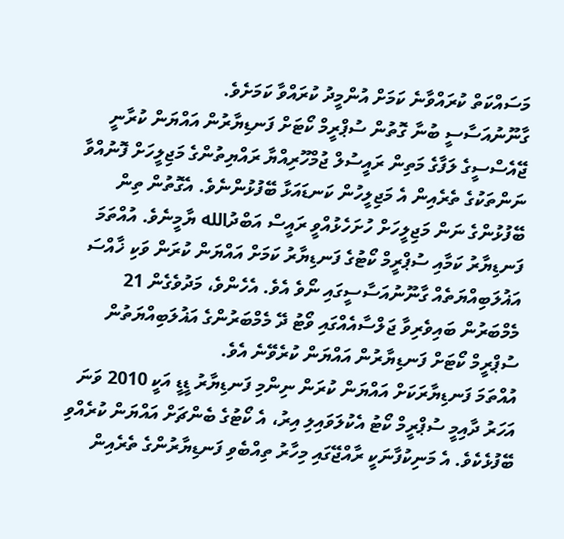މަސައްކަތް ކުރައްވާނެ ކަމަށް އުންމީދު ކުރައްވާ ކަމަށެވެ.
ގާނޫނުއަސާސީ ބުނާ ގޮތުން ސުޕްރީމް ކޯޓަށް ފަނޑިޔާރުން އައްޔަން ކުރާނީ ޖޭއެސްސީގެ ލަފާގެ މަތިން ރައީސުލް ޖުމްހޫރިއްޔާ ރައްޔިތުންގެ މަޖިލީހަށް ފޮނުއްވާ ނަންތަކުގެ ތެރެއިން އެ މަޖިލީހުން ކަނޑައަޅާ ބޭފުޅުންނެވެ. އެގޮތުން ތިން ބޭފުޅުންގެ ނަން މަޖިލީހަށް ހުށަހެޅުއްވީ ރައީސް އަބްދުالله ޔާމީނެވެ. އުއްތަމަ ފަނޑިޔާރު ކަމާއި ސުޕްރީމް ކޯޓުގެ ފަނޑިޔާރު ކަމަށް އައްޔަން ކުރަން ވަކި ޚާއްސަ އަޣުލަބިއްޔަތެއް ގާނޫނުއަސާސީގައި ނޯވެ އެވެ. އެހެންވެ، މަދުވެގެން 21 މެމްބަރުން ބައިވެރިވާ ޖަލްސާއެއްގައި ވޯޓު ދޭ މެމްބަރުންގެ އަޣުލަބިއްޔަތުން ސުޕްރީމް ކޯޓަށް ފަނޑިޔާރުން އައްޔަން ކުރެވޭނެ އެވެ.
އުއްތަމަ ފަނޑިޔާރަކަށް އައްޔަން ކުރަން ނިންމި ފަނޑިޔާރު ޑީޑީ އަކީ 2010 ވަނަ އަހަރު ދާއިމީ ސުޕްރީމް ކޯޓު އެކުލަވައިލި އިރު، އެ ކޯޓުގެ ބެންޗަށް އައްޔަން ކުރެއްވި ބޭފުޅެކެވެ. އެ މަނިކުފާނަކީ ރާއްޖޭގައި މިހާރު ތިއްބެވި ފަނޑިޔާރުންގެ ތެރެއިން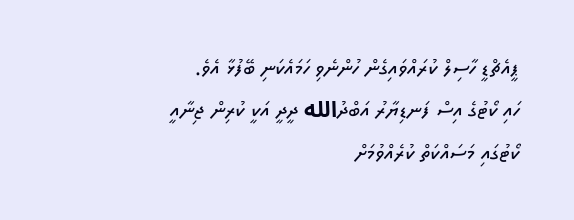ޕީއެޗްޑީ ހާސިލް ކުރައްވައިގެން ހުންނެވި ހަމައެކަނި ބޭފުޅާ އެވެ.
ހައި ކޯޓުގެ އިސް ފަނޑިޔާރު އަބްދުالله ދީދީ އަކީ ކުރިން ޖިނާއީ ކޯޓުގައި މަސައްކަތް ކުރެއްވުމަށް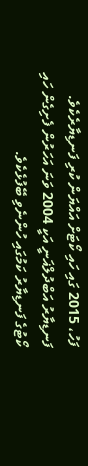ފަހު، 2015 ގައި ހައި ކޯޓަށް އައްޔަން ކުރި ފަނޑިޔާރެކެވެ. ފަނޑިޔާރު އަބްދުލްޣަނީ އަކީ 2004 ވަނަ އަހަރުން ފެށިގެން ހައި ކޯޓުގެ ފަނޑިޔާރު ކަމުގައި ހުންނެވި ބޭފުޅެކެވެ.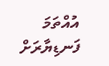އުއްތަމަ ފަނޑިޔާރަށް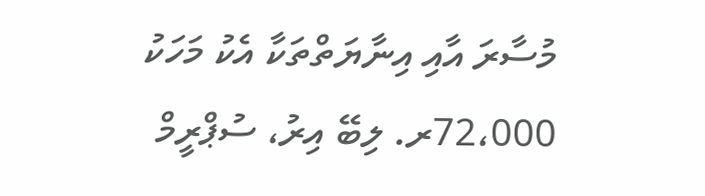މުސާރަ އާއި އިނާޔަތްތަކާ އެކު މަހަކު 72،000ރ. ލިބޭ އިރު، ސުޕްރީމް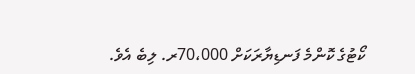ކޯޓުގެ ކޮންމެ ފަނޑިޔާރަކަށް 70،000ރ. ލިބެ އެވެ.